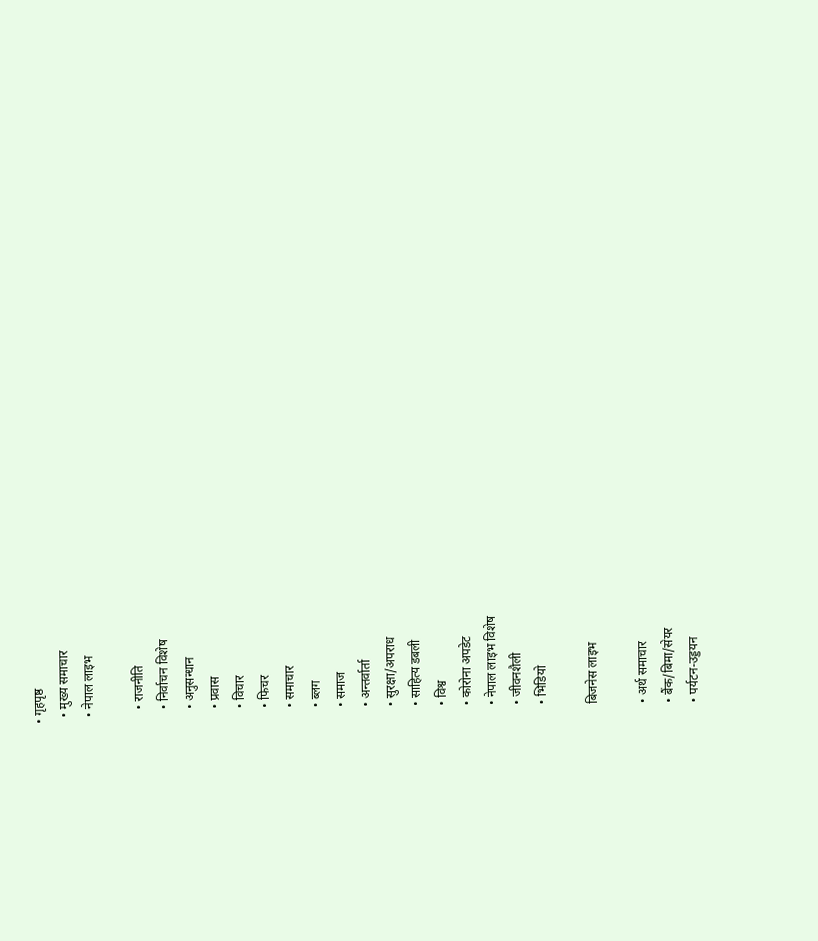• गृहपृष्ठ
  • मुख्य समाचार
  • नेपाल लाइभ

    • राजनीति
    • निर्वाचन विशेष
    • अनुसन्धान
    • प्रवास
    • विचार
    • फिचर
    • समाचार
    • ब्लग
    • समाज
    • अन्तर्वार्ता
    • सुरक्षा/अपराध
    • साहित्य डबली
    • विश्व
    • कोरोना अपडेट
    • नेपाल लाइभ विशेष
    • जीवनशैली
    • भिडियो

    बिजनेस लाइभ

    • अर्थ समाचार
    • बैंक/बिमा/सेयर
    • पर्यटन-उड्डयन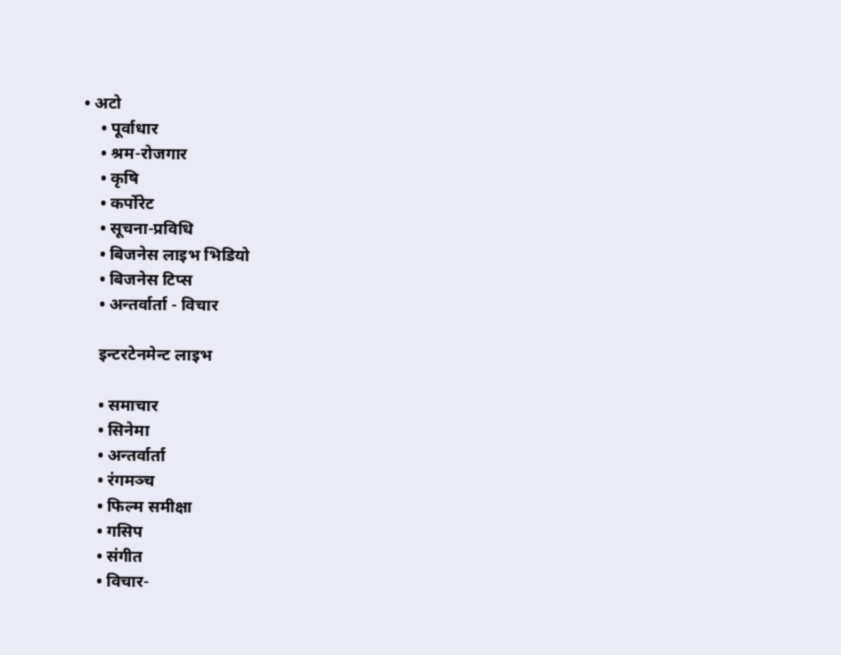• अटो
    • पूर्वाधार
    • श्रम-रोजगार
    • कृषि
    • कर्पोरेट
    • सूचना-प्रविधि
    • बिजनेस लाइभ भिडियो
    • बिजनेस टिप्स
    • अन्तर्वार्ता - विचार

    इन्टरटेनमेन्ट लाइभ

    • समाचार
    • सिनेमा
    • अन्तर्वार्ता
    • रंगमञ्च
    • फिल्म समीक्षा
    • गसिप
    • संगीत
    • विचार-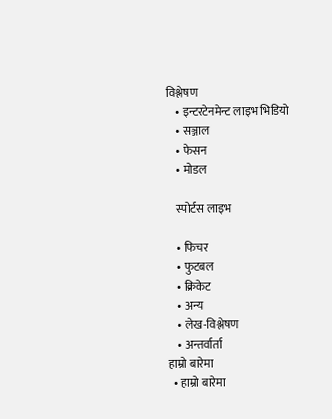विश्लेषण
    • इन्टरटेनमेन्ट लाइभ भिडियो
    • सञ्जाल
    • फेसन
    • मोडल

    स्पोर्टस लाइभ

    • फिचर
    • फुटबल
    • क्रिकेट
    • अन्य
    • लेख-विश्लेषण
    • अन्तर्वार्ता
हाम्रो बारेमा
  • हाम्रो बारेमा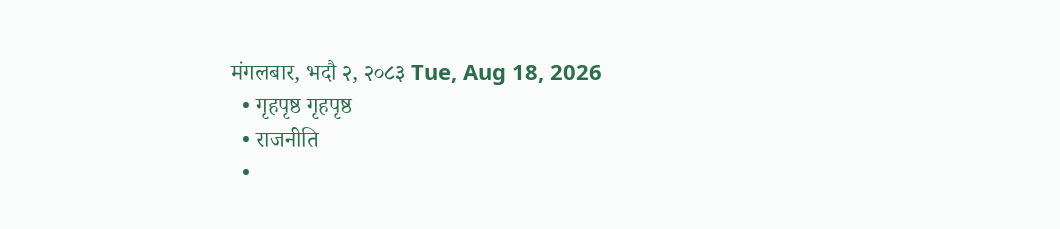मंगलबार, भदौ २, २०८३ Tue, Aug 18, 2026
  • गृहपृष्ठ गृहपृष्ठ
  • राजनीति
  •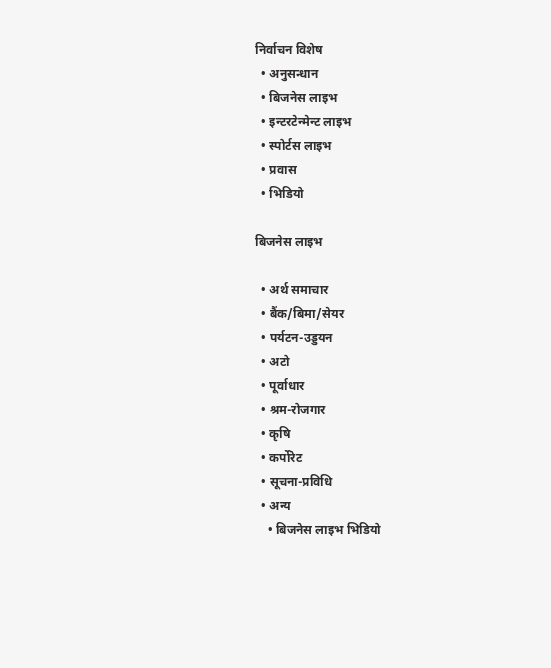निर्वाचन विशेष
  • अनुसन्धान
  • बिजनेस लाइभ
  • इन्टरटेन्मेन्ट लाइभ
  • स्पोर्टस लाइभ
  • प्रवास
  • भिडियो

बिजनेस लाइभ

  • अर्थ समाचार
  • बैंक/बिमा/सेयर
  • पर्यटन-उड्डयन
  • अटो
  • पूर्वाधार
  • श्रम-रोजगार
  • कृषि
  • कर्पोरेट
  • सूचना-प्रविधि
  • अन्य
    • बिजनेस लाइभ भिडियो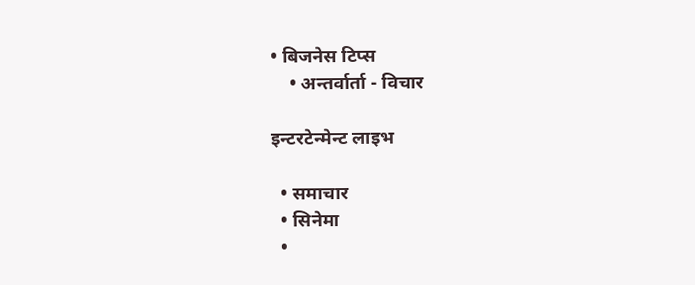• बिजनेस टिप्स
    • अन्तर्वार्ता - विचार

इन्टरटेन्मेन्ट लाइभ

  • समाचार
  • सिनेमा
  •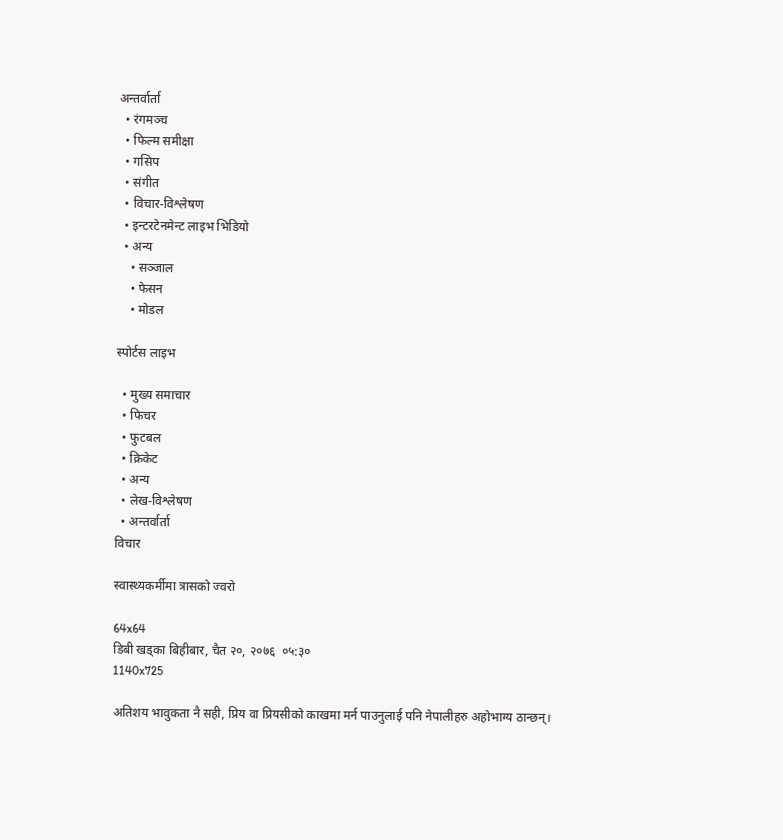अन्तर्वार्ता
  • रंगमञ्च
  • फिल्म समीक्षा
  • गसिप
  • संगीत
  • विचार-विश्लेषण
  • इन्टरटेनमेन्ट लाइभ भिडियो
  • अन्य
    • सञ्जाल
    • फेसन
    • मोडल

स्पोर्टस लाइभ

  • मुख्य समाचार
  • फिचर
  • फुटबल
  • क्रिकेट
  • अन्य
  • लेख-विश्लेषण
  • अन्तर्वार्ता
विचार

स्वास्थ्यकर्मीमा त्रासको ज्वरो

64x64
डिबी खड्का बिहीबार, चैत २०, २०७६  ०५:३०
1140x725

अतिशय भावुकता नै सही, प्रिय वा प्रियसीको काखमा मर्न पाउनुलाई पनि नेपालीहरु अहोभाग्य ठान्छन्।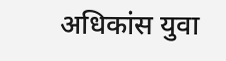अधिकांस युवा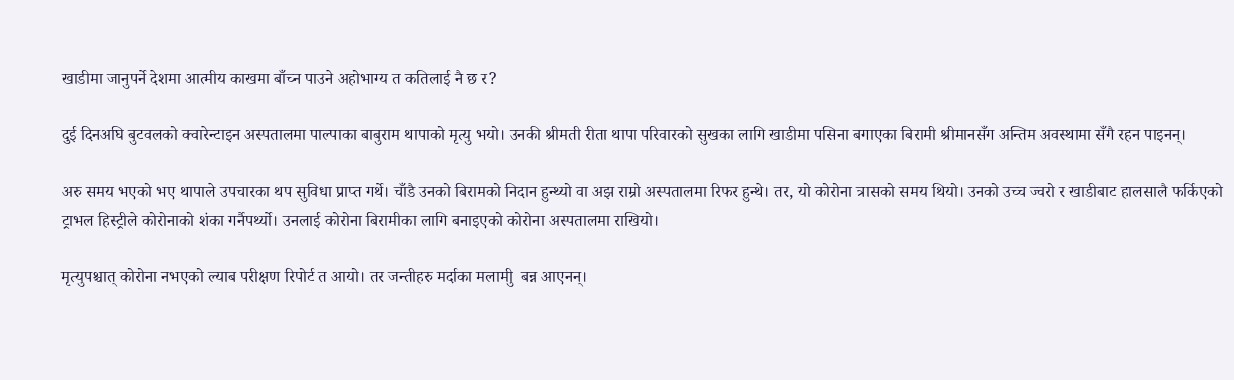खाडीमा जानुपर्ने देशमा आत्मीय काखमा बाँच्न पाउने अहोभाग्य त कतिलाई नै छ र?

दुई दिनअघि बुटवलको क्वारेन्टाइन अस्पतालमा पाल्पाका बाबुराम थापाको मृत्यु भयो। उनकी श्रीमती रीता थापा परिवारको सुखका लागि खाडीमा पसिना बगाएका बिरामी श्रीमानसँग अन्तिम अवस्थामा सँगै रहन पाइनन्।

अरु समय भएको भए थापाले उपचारका थप सुविधा प्राप्त गर्थे। चाँडै उनको बिरामको निदान हुन्थ्यो वा अझ राम्रो अस्पतालमा रिफर हुन्थे। तर, यो कोरोना त्रासको समय थियो। उनको उच्च ज्वरो र खाडीबाट हालसालै फर्किएको ट्राभल हिस्ट्रीले कोरोनाको शंका गर्नैपर्थ्यो। उनलाई कोरोना बिरामीका लागि बनाइएको कोरोना अस्पतालमा राखियो।

मृत्युपश्चात् कोरोना नभएको ल्याब परीक्षण रिपोर्ट त आयो। तर जन्तीहरु मर्दाका मलामीु  बन्न आएनन्।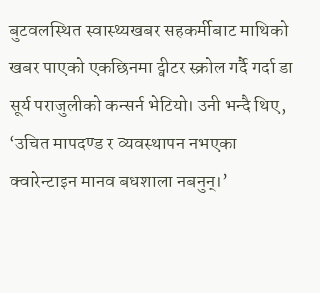बुटवलस्थित स्वास्थ्यखबर सहकर्मीबाट माथिको खबर पाएको एकछिनमा ट्वीटर स्क्रोल गर्दै गर्दा डा सूर्य पराजुलीको कन्सर्न भेटियो। उनी भन्दै थिए, ‘उचित मापदण्ड र व्यवस्थापन नभएका क्वारेन्टाइन मानव बधशाला नबनुन्।’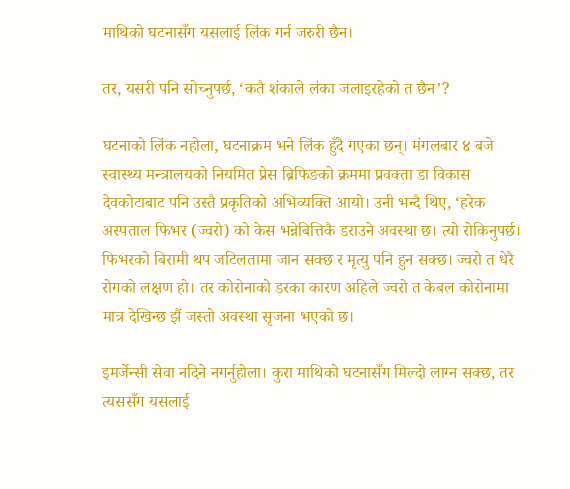माथिको घटनासँग यसलाई लिंक गर्न जरुरी छैन।

तर, यसरी पनि सोच्नुपर्छ, ‘कतै शंकाले लंका जलाइरहेको त छैन’?

घटनाको लिंक नहोला, घटनाक्रम भने लिंक हुँदै गएका छन्। मंगलबार ४ बजे स्वास्थ्य मन्त्रालयको नियमित प्रेस ब्रिफिङको क्रममा प्रवक्ता डा विकास देवकोटाबाट पनि उस्तै प्रकृतिको अभिव्यक्ति आयो। उनी भन्दै थिए, ‘हरेक अस्पताल फिभर (ज्वरो) को केस भन्नेबित्तिकै डराउने अवस्था छ। त्यो रोकिनुपर्छ। फिभरको बिरामी थप जटिलतामा जान सक्छ र मृत्यु पनि हुन सक्छ। ज्वरो त धेरै रोगको लक्षण हो। तर कोरोनाको डरका कारण अहिले ज्वरो त केबल कोरोनामा मात्र देखिन्छ झैं जस्तो अवस्था सृजना भएको छ।

इमर्जेन्सी सेवा नदिने नगर्नुहोला। कुरा माथिको घटनासँग मिल्दो लाग्न सक्छ, तर त्यससँग यसलाई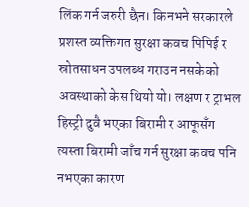लिंक गर्न जरुरी छैन। किनभने सरकारले प्रशस्त व्यक्तिगत सुरक्षा कवच पिपिई र स्रोतसाधन उपलब्ध गराउन नसकेको अवस्थाको केस थियो यो। लक्षण र ट्राभल हिस्ट्री दुवै भएका बिरामी र आफूसँग त्यस्ता बिरामी जाँच गर्न सुरक्षा कवच पनि नभएका कारण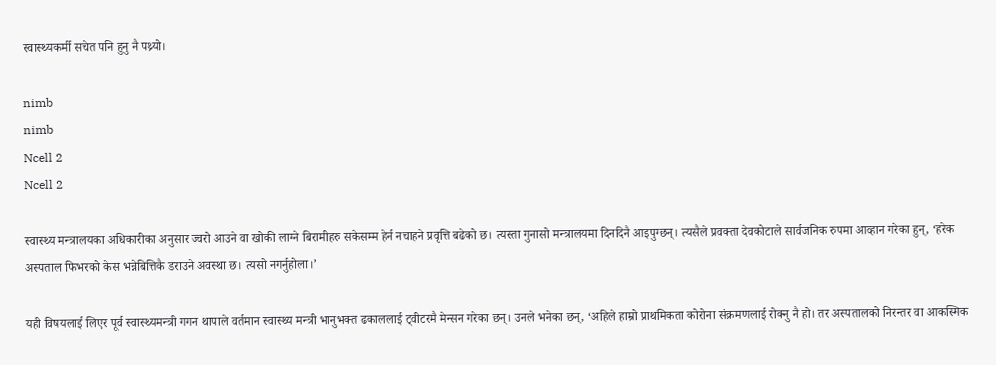स्वास्थ्यकर्मी सचेत पनि हुनु नै पथ्र्यो।

nimb
nimb
Ncell 2
Ncell 2

स्वास्थ्य मन्त्रालयका अधिकारीका अनुसार ज्वरो आउने वा खोकी लाग्ने बिरामीहरु सकेसम्म हेर्न नचाहने प्रवृत्ति बढेको छ। त्यस्ता गुनासो मन्त्रालयमा दिनदिनै आइपुग्छन्। त्यसैले प्रवक्ता देवकोटाले सार्वजनिक रुपमा आव्हान गरेका हुन्, ‘हरेक अस्पताल फिभरको केस भन्नेबित्तिकै डराउने अवस्था छ। त्यसो नगर्नुहोला।’

यही विषयलाई लिएर पूर्व स्वास्थ्यमन्त्री गगन थापाले वर्तमान स्वास्थ्य मन्त्री भानुभक्त ढकाललाई ट्वीटरमै मेन्सन गरेका छन्। उनले भनेका छन्, ‘अहिले हाम्रो प्राथमिकता कोरोना संक्रमणलाई रोक्नु नै हो। तर अस्पतालको निरन्तर वा आकस्मिक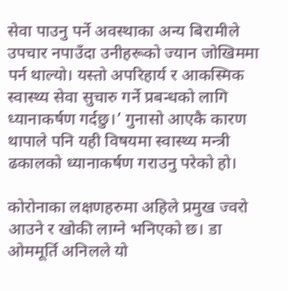सेवा पाउनु पर्ने अवस्थाका अन्य बिरामीले उपचार नपाउँदा उनीहरूको ज्यान जोखिममा पर्न थाल्यो। यस्तो अपरिहार्य र आकस्मिक स्वास्थ्य सेवा सुचारु गर्ने प्रबन्धको लागि ध्यानाकर्षण गर्दछु।’ गुनासो आएकै कारण थापाले पनि यही विषयमा स्वास्थ्य मन्त्री ढकालको ध्यानाकर्षण गराउनु परेको हो।

कोरोनाका लक्षणहरुमा अहिले प्रमुख ज्वरो आउने र खोकी लाग्ने भनिएको छ। डा ओममूर्ति अनिलले यो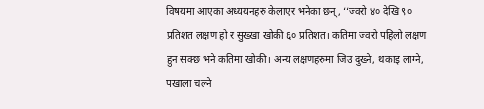विषयमा आएका अध्ययनहरु केलाएर भनेका छन्, ‘‘ज्वरो ४० देखि ९० प्रतिशत लक्षण हो र सुख्खा खोकी ६० प्रतिशत। कतिमा ज्वरो पहिलो लक्षण हुन सक्छ भने कतिमा खोकी। अन्य लक्षणहरुमा जिउ दुख्ने, थकाइ लाग्ने, पखाला चल्ने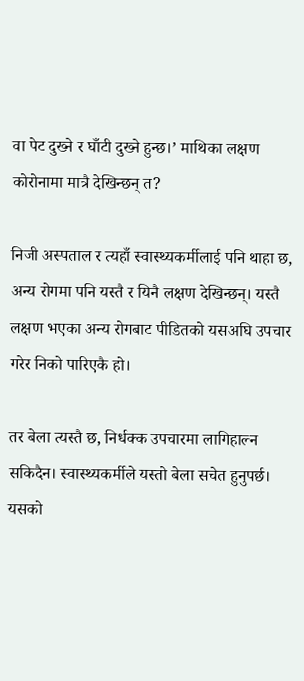वा पेट दुख्ने र घाँटी दुख्ने हुन्छ।’ माथिका लक्षण कोरोनामा मात्रै देखिन्छन् त?

निजी अस्पताल र त्यहाँ स्वास्थ्यकर्मीलाई पनि थाहा छ, अन्य रोगमा पनि यस्तै र यिनै लक्षण देखिन्छन्। यस्तै लक्षण भएका अन्य रोगबाट पीडितको यसअघि उपचार गरेर निको पारिएकै हो।

तर बेला त्यस्तै छ, निर्धक्क उपचारमा लागिहाल्न सकिदैन। स्वास्थ्यकर्मीले यस्तो बेला सचेत हुनुपर्छ। यसको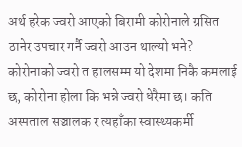अर्थ हरेक ज्वरो आएको बिरामी कोरोनाले ग्रसित ठानेर उपचार गर्नै ज्वरो आउन थाल्यो भने? कोरोनाको ज्वरो त हालसम्म यो देशमा निकै कमलाई छ, कोरोना होला कि भन्ने ज्वरो धेरैमा छ। कति अस्पताल सञ्चालक र त्यहाँका स्वास्थ्यकर्मी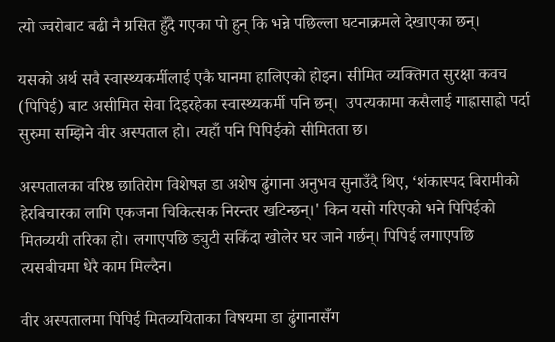त्यो ज्वरोबाट बढी नै ग्रसित हुँदै गएका पो हुन् कि भन्ने पछिल्ला घटनाक्रमले देखाएका छन्।

यसको अर्थ सवै स्वास्थ्यकर्मीलाई एकै घानमा हालिएको होइन। सीमित व्यक्तिगत सुरक्षा कवच (पिपिई) बाट असीमित सेवा दिइरहेका स्वास्थ्यकर्मी पनि छन्।  उपत्यकामा कसैलाई गाह्रासाह्रो पर्दा सुरुमा सम्झिने वीर अस्पताल हो। त्यहाँ पनि पिपिईको सीमितता छ।

अस्पतालका वरिष्ठ छातिरोग विशेषज्ञ डा अशेष ढुंगाना अनुभव सुनाउँदै थिए, ‘शंकास्पद बिरामीको हेरबिचारका लागि एकजना चिकित्सक निरन्तर खटिन्छन्।' किन यसो गरिएको भने पिपिईको मितव्ययी तरिका हो। लगाएपछि ड्युटी सकिँदा खोलेर घर जाने गर्छन्। पिपिई लगाएपछि त्यसबीचमा धेरै काम मिल्दैन।

वीर अस्पतालमा पिपिई मितव्ययिताका विषयमा डा ढुंगानासँग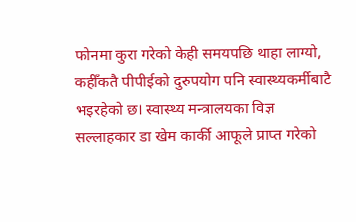फोनमा कुरा गरेको केही समयपछि थाहा लाग्यो, कहीँकतै पीपीईको दुरुपयोग पनि स्वास्थ्यकर्मीबाटै भइरहेको छ। स्वास्थ्य मन्त्रालयका विज्ञ सल्लाहकार डा खेम कार्की आफूले प्राप्त गरेको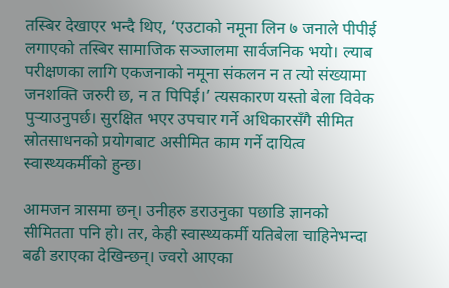तस्बिर देखाएर भन्दै थिए, ‘एउटाको नमूना लिन ७ जनाले पीपीई लगाएको तस्बिर सामाजिक सञ्जालमा सार्वजनिक भयो। ल्याब परीक्षणका लागि एकजनाको नमूना संकलन न त त्यो संख्यामा जनशक्ति जरुरी छ, न त पिपिई।’ त्यसकारण यस्तो बेला विवेक पुर्‍याउनुपर्छ। सुरक्षित भएर उपचार गर्ने अधिकारसँगै सीमित स्रोतसाधनको प्रयोगबाट असीमित काम गर्ने दायित्व स्वास्थ्यकर्मीको हुन्छ।

आमजन त्रासमा छन्। उनीहरु डराउनुका पछाडि ज्ञानको सीमितता पनि हो। तर, केही स्वास्थ्यकर्मी यतिबेला चाहिनेभन्दा बढी डराएका देखिन्छन्। ज्वरो आएका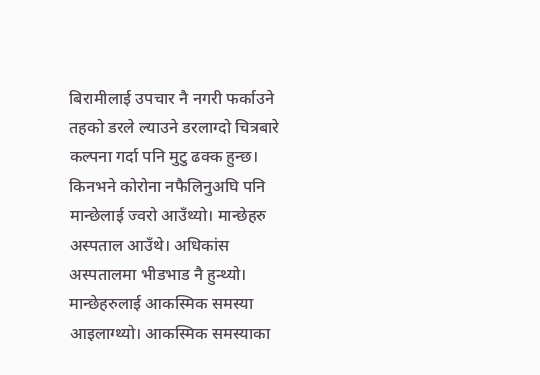बिरामीलाई उपचार नै नगरी फर्काउने तहको डरले ल्याउने डरलाग्दो चित्रबारे कल्पना गर्दा पनि मुटु ढक्क हुन्छ। किनभने कोरोना नफैलिनुअघि पनि मान्छेलाई ज्वरो आउँथ्यो। मान्छेहरु अस्पताल आउँथे। अधिकांस अस्पतालमा भीडभाड नै हुन्थ्यो। मान्छेहरुलाई आकस्मिक समस्या आइलाग्थ्यो। आकस्मिक समस्याका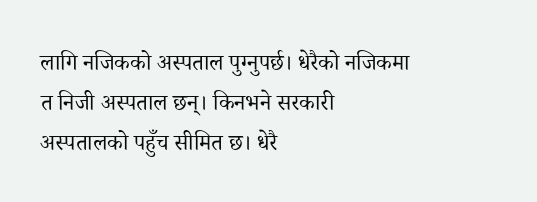लागि नजिकको अस्पताल पुग्नुपर्छ। धेरैको नजिकमा त निजी अस्पताल छन्। किनभने सरकारी अस्पतालको पहुँच सीमित छ। धेरै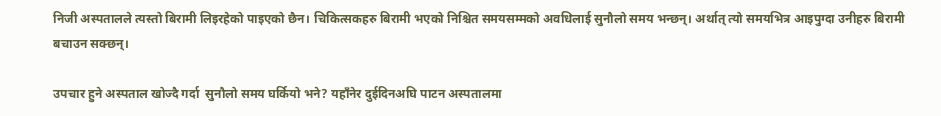निजी अस्पतालले त्यस्तो बिरामी लिइरहेको पाइएको छैन। चिकित्सकहरु बिरामी भएको निश्चित समयसम्मको अवधिलाई सुनौलो समय भन्छन्। अर्थात् त्यो समयभित्र आइपुग्दा उनीहरु बिरामी बचाउन सक्छन्।

उपचार हुने अस्पताल खोज्दै गर्दा  सुनौलो समय घर्कियो भने? यहाँनेर दुईदिनअघि पाटन अस्पतालमा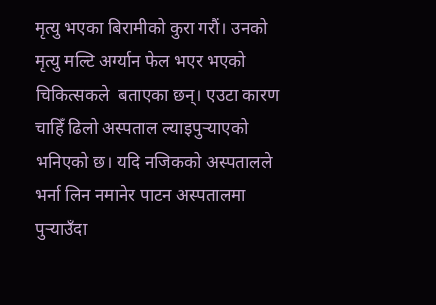मृत्यु भएका बिरामीको कुरा गरौं। उनको मृत्यु मल्टि अर्ग्यान फेल भएर भएको चिकित्सकले  बताएका छन्। एउटा कारण चाहिँ ढिलो अस्पताल ल्याइपुर्‍याएको भनिएको छ। यदि नजिकको अस्पतालले भर्ना लिन नमानेर पाटन अस्पतालमा पुर्‍याउँदा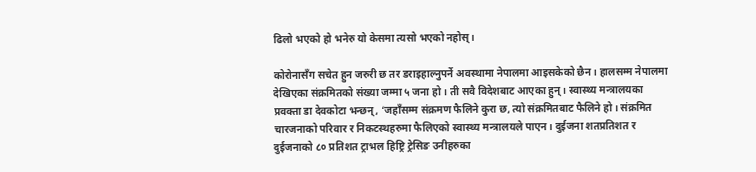ढिलो भएको हो भनेरु यो केसमा त्यसो भएको नहोस्।

कोरोनासँग सचेत हुन जरुरी छ तर डराइहाल्नुपर्ने अवस्थामा नेपालमा आइसकेको छैन। हालसम्म नेपालमा देखिएका संक्रमितको संख्या जम्मा ५ जना हो। ती सवै विदेशबाट आएका हुन्। स्वास्थ्य मन्त्रालयका प्रवक्ता डा देवकोटा भन्छन्, ‘जहाँसम्म संक्रमण फैलिने कुरा छ, त्यो संक्रमितबाट फैलिने हो। संक्रमित चारजनाको परिवार र निकटस्थहरुमा फैलिएको स्वास्थ्य मन्त्रालयले पाएन। दुईजना शतप्रतिशत र दुईजनाको ८० प्रतिशत ट्राभल हिष्ट्रि ट्रेसिङ उनीहरुका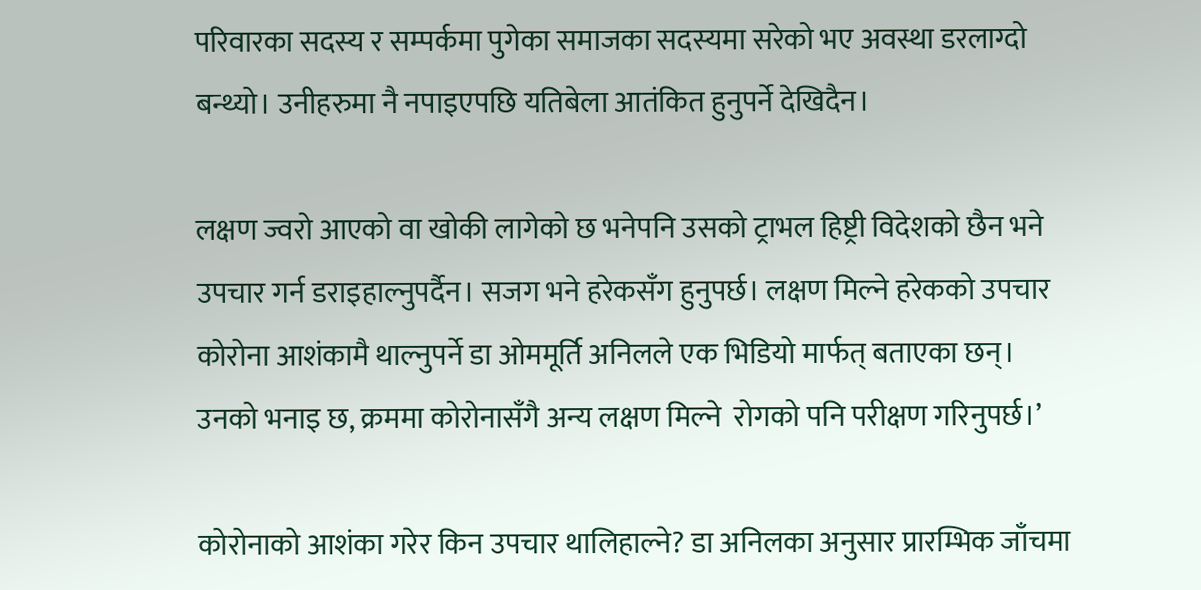परिवारका सदस्य र सम्पर्कमा पुगेका समाजका सदस्यमा सरेको भए अवस्था डरलाग्दो बन्थ्यो। उनीहरुमा नै नपाइएपछि यतिबेला आतंकित हुनुपर्ने देखिदैन।

लक्षण ज्वरो आएको वा खोकी लागेको छ भनेपनि उसको ट्राभल हिष्ट्री विदेशको छैन भने उपचार गर्न डराइहाल्नुपर्दैन। सजग भने हरेकसँग हुनुपर्छ। लक्षण मिल्ने हरेकको उपचार कोरोना आशंकामै थाल्नुपर्ने डा ओममूर्ति अनिलले एक भिडियो मार्फत् बताएका छन्। उनको भनाइ छ, क्रममा कोरोनासँगै अन्य लक्षण मिल्ने  रोगको पनि परीक्षण गरिनुपर्छ।’

कोरोनाको आशंका गरेर किन उपचार थालिहाल्ने? डा अनिलका अनुसार प्रारम्भिक जाँचमा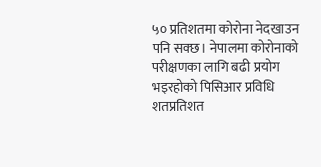५० प्रतिशतमा कोरोना नेदखाउन पनि सक्छ। नेपालमा कोरोनाको परीक्षणका लागि बढी प्रयोग भइरहोको पिसिआर प्रविधि शतप्रतिशत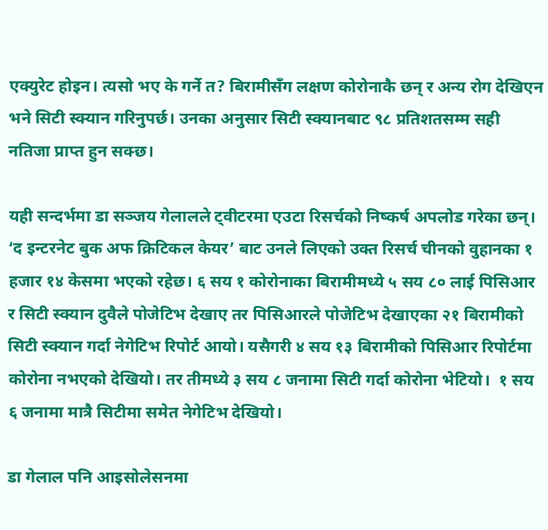एक्युरेट होइन। त्यसो भए के गर्ने त? बिरामीसँग लक्षण कोरोनाकै छन् र अन्य रोग देखिएन भने सिटी स्क्यान गरिनुपर्छ। उनका अनुसार सिटी स्क्यानबाट ९८ प्रतिशतसम्म सही नतिजा प्राप्त हुन सक्छ।

यही सन्दर्भमा डा सञ्जय गेलालले ट्वीटरमा एउटा रिसर्चको निष्कर्ष अपलोड गरेका छन्। ‘द इन्टरनेट बुक अफ क्रिटिकल केयर’ बाट उनले लिएको उक्त रिसर्च चीनको वुहानका १ हजार १४ केसमा भएको रहेछ। ६ सय १ कोरोनाका बिरामीमध्ये ५ सय ८० लाई पिसिआर र सिटी स्क्यान दुवैले पोजेटिभ देखाए तर पिसिआरले पोजेटिभ देखाएका २१ बिरामीको सिटी स्क्यान गर्दा नेगेटिभ रिपोर्ट आयो। यसैगरी ४ सय १३ बिरामीको पिसिआर रिपोर्टमा कोरोना नभएको देखियो। तर तीमध्ये ३ सय ८ जनामा सिटी गर्दा कोरोना भेटियो।  १ सय ६ जनामा मात्रै सिटीमा समेत नेगेटिभ देखियो।

डा गेलाल पनि आइसोलेसनमा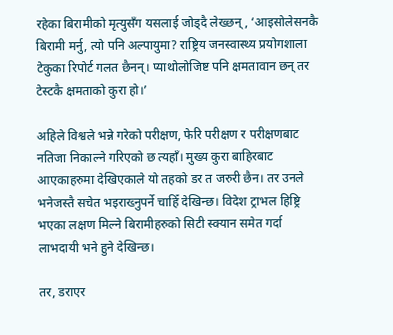रहेका बिरामीको मृत्युसँग यसलाई जोड्दै लेख्छन्, ‘आइसोलेसनकै बिरामी मर्नु, त्यो पनि अल्पायुमा? राष्ट्रिय जनस्वास्थ्य प्रयोगशाला टेकुका रिपोर्ट गलत छैनन्। प्याथोलोजिष्ट पनि क्षमतावान छन् तर टेस्टकै क्षमताको कुरा हो।’

अहिले विश्वले भन्ने गरेको परीक्षण, फेरि परीक्षण र परीक्षणबाट नतिजा निकाल्ने गरिएको छ त्यहाँ। मुख्य कुरा बाहिरबाट आएकाहरुमा देखिएकाले यो तहको डर त जरुरी छैन। तर उनले भनेजस्तै सचेत भइराख्नुपर्ने चाहिँ देखिन्छ। विदेश ट्राभल हिष्ट्रि भएका लक्षण मिल्ने बिरामीहरुको सिटी स्क्यान समेत गर्दा लाभदायी भने हुने देखिन्छ।

तर, डराएर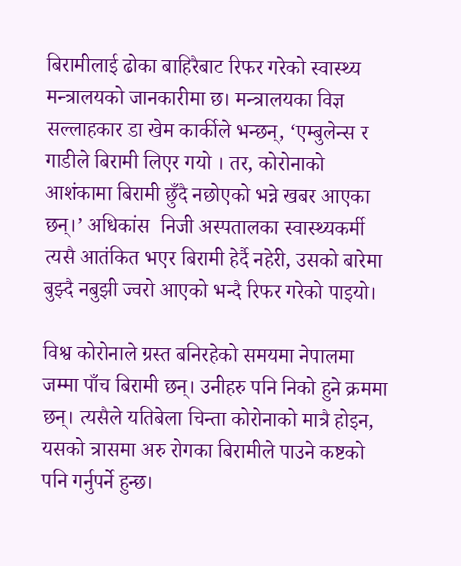बिरामीलाई ढोका बाहिरैबाट रिफर गरेको स्वास्थ्य मन्त्रालयको जानकारीमा छ। मन्त्रालयका विज्ञ सल्लाहकार डा खेम कार्कीले भन्छन्, ‘एम्बुलेन्स र गाडीले बिरामी लिएर गयो । तर, कोरोनाको आशंकामा बिरामी छुँदै नछोएको भन्ने खबर आएका छन्।’ अधिकांस  निजी अस्पतालका स्वास्थ्यकर्मी त्यसै आतंकित भएर बिरामी हेर्दै नहेरी, उसको बारेमा बुझ्दै नबुझी ज्वरो आएको भन्दै रिफर गरेको पाइयो।

विश्व कोरोनाले ग्रस्त बनिरहेको समयमा नेपालमा जम्मा पाँच बिरामी छन्। उनीहरु पनि निको हुने क्रममा छन्। त्यसैले यतिबेला चिन्ता कोरोनाको मात्रै होइन, यसको त्रासमा अरु रोगका बिरामीले पाउने कष्टको पनि गर्नुपर्ने हुन्छ।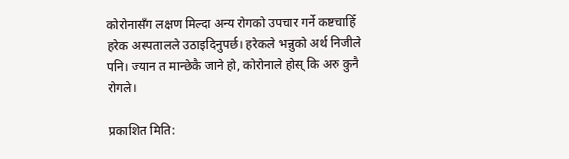कोरोनासँग लक्षण मिल्दा अन्य रोगको उपचार गर्ने कष्टचाहिँ हरेक अस्पतालले उठाइदिनुपर्छ। हरेकले भन्नुको अर्थ निजीले पनि। ज्यान त मान्छेकै जाने हो, कोरोनाले होस् कि अरु कुनै रोगले।

प्रकाशित मिति: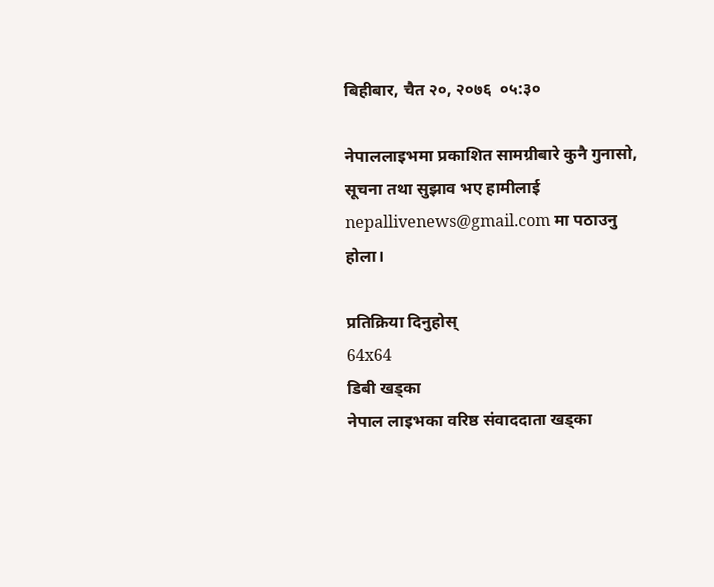बिहीबार, चैत २०, २०७६  ०५:३०

नेपाललाइभमा प्रकाशित सामग्रीबारे कुनै गुनासो, सूचना तथा सुझाव भए हामीलाई nepallivenews@gmail.com मा पठाउनु होला।

प्रतिक्रिया दिनुहोस्
64x64
डिबी खड्का
नेपाल लाइभका वरिष्ठ संवाददाता खड्का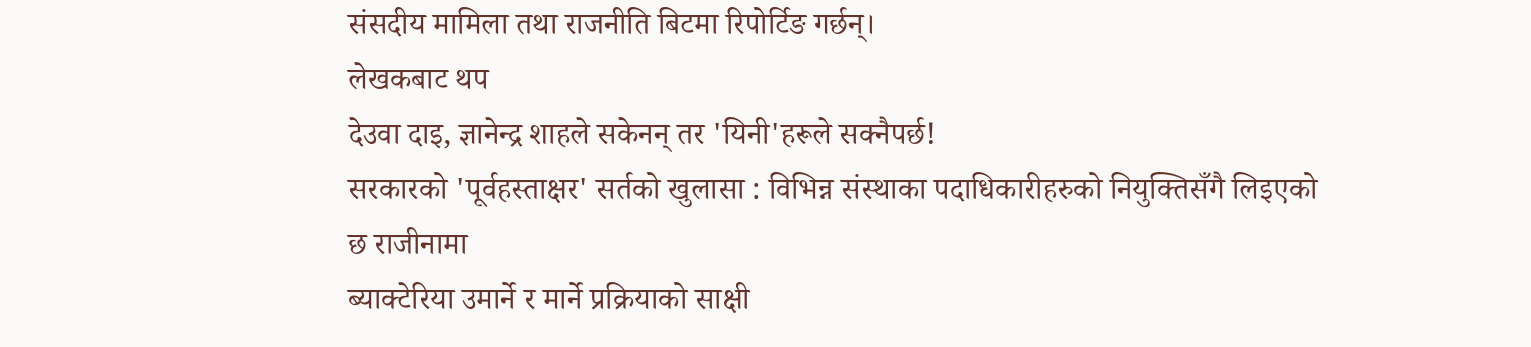संसदीय मामिला तथा राजनीति बिटमा रिपोर्टिङ गर्छन्।
लेखकबाट थप
देउवा दाइ, ज्ञानेन्द्र शाहले सकेनन् तर 'यिनी'हरूले सक्नैपर्छ!
सरकारको 'पूर्वहस्ताक्षर' सर्तको खुलासा : विभिन्न संस्थाका पदाधिकारीहरुको नियुक्तिसँगै लिइएको छ राजीनामा
ब्याक्टेरिया उमार्ने र मार्ने प्रक्रियाको साक्षी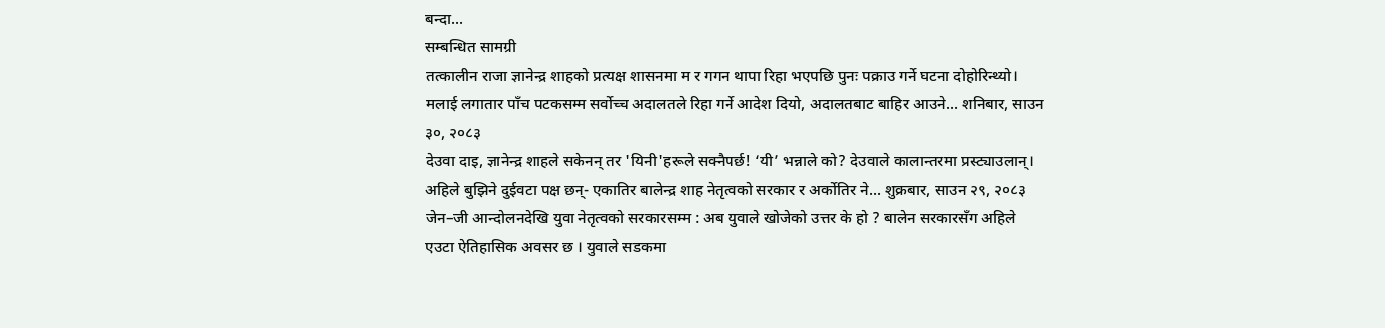बन्दा...
सम्बन्धित सामग्री
तत्कालीन राजा ज्ञानेन्द्र शाहको प्रत्यक्ष शासनमा म र गगन थापा रिहा भएपछि पुनः पक्राउ गर्ने घटना दोहोरिन्थ्यो। मलाई लगातार पाँच पटकसम्म सर्वोच्च अदालतले रिहा गर्ने आदेश दियो, अदालतबाट बाहिर आउने... शनिबार, साउन ३०, २०८३
देउवा दाइ, ज्ञानेन्द्र शाहले सकेनन् तर 'यिनी'हरूले सक्नैपर्छ! ‘यी’ भन्नाले को? देउवाले कालान्तरमा प्रस्ट्याउलान्। अहिले बुझिने दुईवटा पक्ष छन्- एकातिर बालेन्द्र शाह नेतृत्वको सरकार र अर्कोतिर ने... शुक्रबार, साउन २९, २०८३
जेन–जी आन्दोलनदेखि युवा नेतृत्वको सरकारसम्म : अब युवाले खोजेको उत्तर के हो ? बालेन सरकारसँग अहिले एउटा ऐतिहासिक अवसर छ । युवाले सडकमा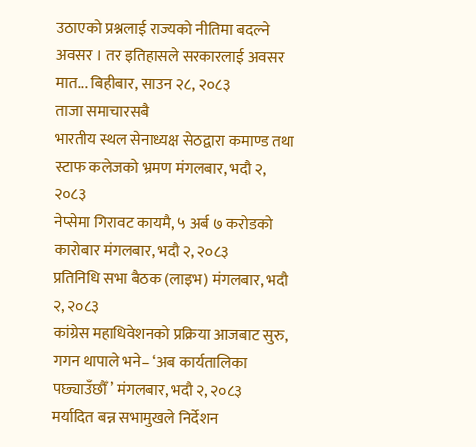उठाएको प्रश्नलाई राज्यको नीतिमा बदल्ने अवसर । तर इतिहासले सरकारलाई अवसर मात... बिहीबार, साउन २८, २०८३
ताजा समाचारसबै
भारतीय स्थल सेनाध्यक्ष सेठद्वारा कमाण्ड तथा स्टाफ कलेजको भ्रमण मंगलबार, भदौ २, २०८३
नेप्सेमा गिरावट कायमै, ५ अर्ब ७ करोडको कारोबार मंगलबार, भदौ २, २०८३
प्रतिनिधि सभा बैठक (लाइभ) मंगलबार, भदौ २, २०८३
कांग्रेस महाधिवेशनको प्रक्रिया आजबाट सुरु, गगन थापाले भने– ‘अब कार्यतालिका पछ्याउँछौँ’ मंगलबार, भदौ २, २०८३
मर्यादित बन्न सभामुखले निर्देशन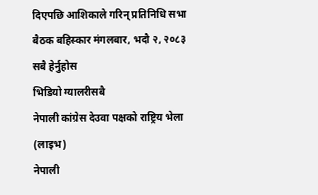दिएपछि आशिकाले गरिन् प्रतिनिधि सभा बैठक बहिस्कार मंगलबार, भदौ २, २०८३
सबै हेर्नुहोस
भिडियो ग्यालरीसबै
नेपाली कांग्रेस देउवा पक्षको राष्ट्रिय भेला (लाइभ)
नेपाली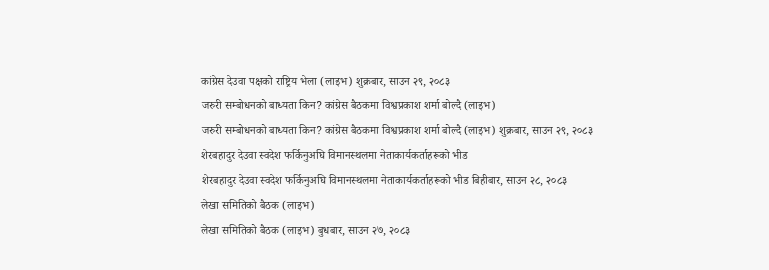कांग्रेस देउवा पक्षको राष्ट्रिय भेला (लाइभ) शुक्रबार, साउन २९, २०८३
जरुरी सम्बोधनको बाध्यता किन? कांग्रेस बैठकमा विश्वप्रकाश शर्मा बोल्दै (लाइभ)
जरुरी सम्बोधनको बाध्यता किन? कांग्रेस बैठकमा विश्वप्रकाश शर्मा बोल्दै (लाइभ) शुक्रबार, साउन २९, २०८३
शेरबहादुर देउवा स्वदेश फर्किनुअघि विमानस्थलमा नेताकार्यकर्ताहरूको भीड
शेरबहादुर देउवा स्वदेश फर्किनुअघि विमानस्थलमा नेताकार्यकर्ताहरूको भीड बिहीबार, साउन २८, २०८३
लेखा समितिको बैठक (लाइभ)
लेखा समितिको बैठक (लाइभ) बुधबार, साउन २७, २०८३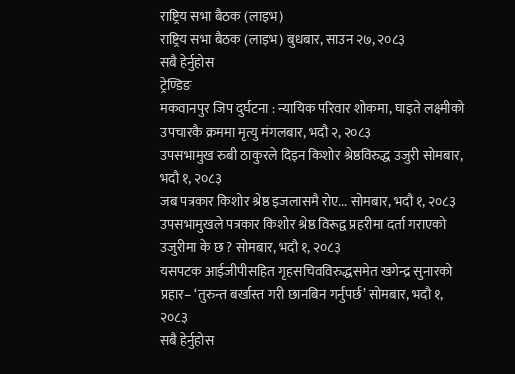राष्ट्रिय सभा बैठक (लाइभ)
राष्ट्रिय सभा बैठक (लाइभ) बुधबार, साउन २७, २०८३
सबै हेर्नुहोस
ट्रेण्डिङ
मकवानपुर जिप दुर्घटना : न्यायिक परिवार शोकमा, घाइते लक्ष्मीको उपचारकै क्रममा मृत्यु मंगलबार, भदौ २, २०८३
उपसभामुख रुबी ठाकुरले दिइन किशोर श्रेष्ठविरुद्ध उजुरी सोमबार, भदौ १, २०८३
जब पत्रकार किशोर श्रेष्ठ इजलासमै रोए... सोमबार, भदौ १, २०८३
उपसभामुखले पत्रकार किशोर श्रेष्ठ विरूद्व प्रहरीमा दर्ता गराएको उजुरीमा के छ ? सोमबार, भदौ १, २०८३
यसपटक आईजीपीसहित गृहसचिवविरुद्धसमेत खगेन्द्र सुनारको प्रहार– ‘तुरुन्त बर्खास्त गरी छानबिन गर्नुपर्छ’ सोमबार, भदौ १, २०८३
सबै हेर्नुहोस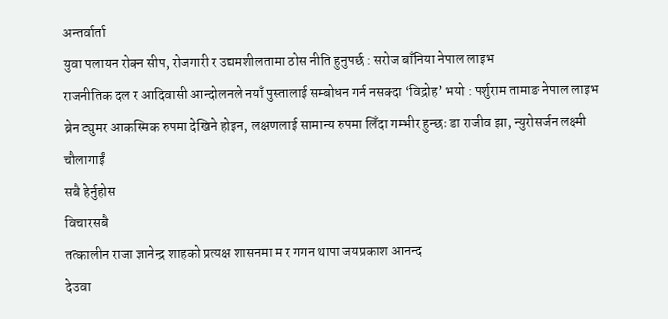अन्तर्वार्ता
युवा पलायन रोक्न सीप, रोजगारी र उद्यमशीलतामा ठोस नीति हुनुपर्छ : सरोज बाँनिया नेपाल लाइभ
राजनीतिक दल र आदिवासी आन्दोलनले नयाँ पुस्तालाई सम्बोधन गर्न नसक्दा ‘विद्रोह’ भयो : पर्शुराम तामाङ नेपाल लाइभ
ब्रेन ट्युमर आकस्मिक रुपमा देखिने होइन, लक्षणलाई सामान्य रुपमा लिँदा गम्भीर हुन्छः डा राजीव झा, न्युरोसर्जन लक्ष्मी चौलागाईं
सबै हेर्नुहोस
विचारसबै
तत्कालीन राजा ज्ञानेन्द्र शाहको प्रत्यक्ष शासनमा म र गगन थापा जयप्रकाश आनन्द
देउवा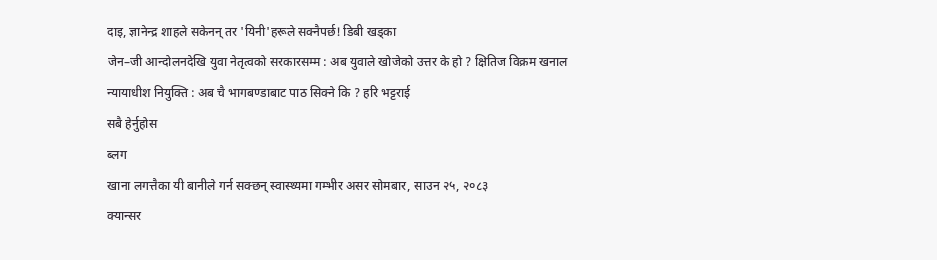दाइ, ज्ञानेन्द्र शाहले सकेनन् तर 'यिनी'हरूले सक्नैपर्छ! डिबी खड्का
जेन–जी आन्दोलनदेखि युवा नेतृत्वको सरकारसम्म : अब युवाले खोजेको उत्तर के हो ? क्षितिज विक्रम खनाल
न्यायाधीश नियुक्ति : अब चै भागबण्डाबाट पाठ सिक्ने कि ? हरि भट्टराई
सबै हेर्नुहोस
ब्लग
खाना लगत्तैका यी बानीले गर्न सक्छन् स्वास्थ्यमा गम्भीर असर सोमबार, साउन २५, २०८३
क्यान्सर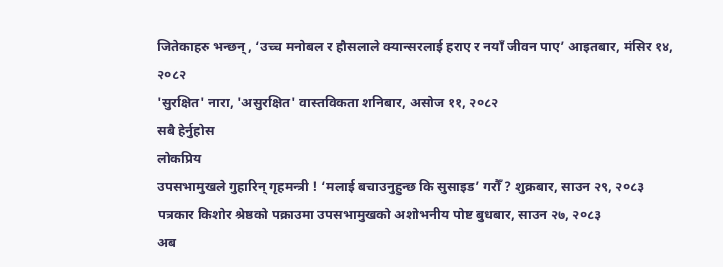जितेकाहरु भन्छन्, ‘उच्च मनोबल र हौसलाले क्यान्सरलाई हराए र नयाँ जीवन पाए’ आइतबार, मंसिर १४, २०८२
'सुरक्षित' नारा, 'असुरक्षित' वास्तविकता शनिबार, असोज ११, २०८२
सबै हेर्नुहोस
लोकप्रिय
उपसभामुखले गुहारिन् गृहमन्त्री ! ‘मलाई बचाउनुहुन्छ कि सुसाइड’ गरौँ ? शुक्रबार, साउन २९, २०८३
पत्रकार किशोर श्रेष्ठको पक्राउमा उपसभामुखको अशोभनीय पोष्ट बुधबार, साउन २७, २०८३
अब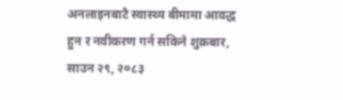अनलाइनबाटै स्वास्थ्य बीमामा आवद्ध हुन र नवीकरण गर्न सकिने शुक्रबार, साउन २९, २०८३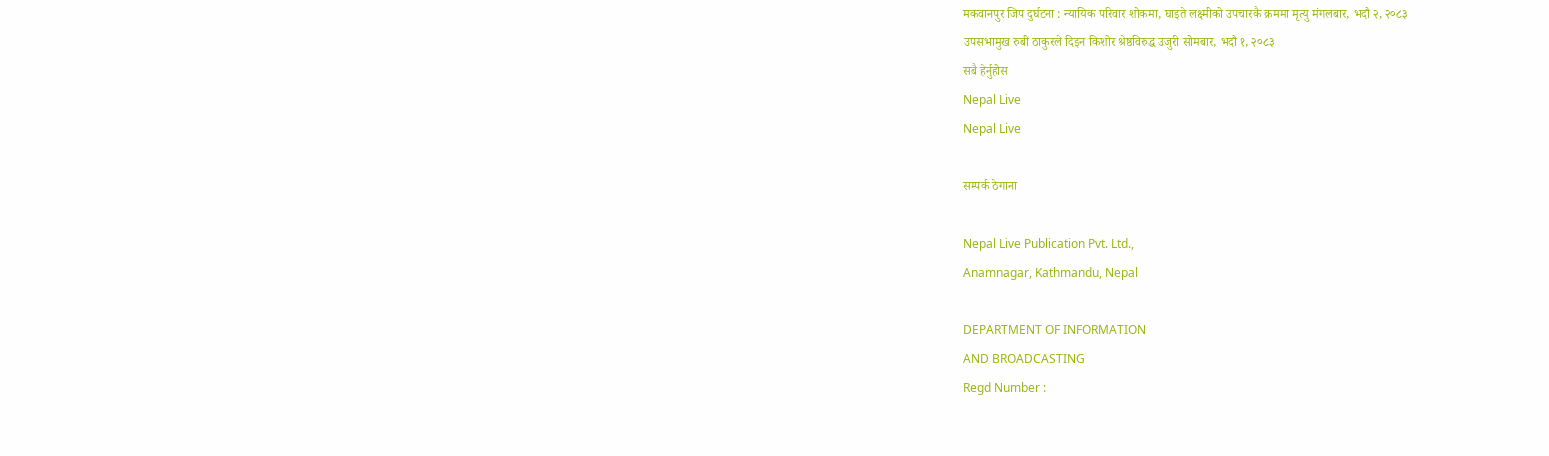मकवानपुर जिप दुर्घटना : न्यायिक परिवार शोकमा, घाइते लक्ष्मीको उपचारकै क्रममा मृत्यु मंगलबार, भदौ २, २०८३
उपसभामुख रुबी ठाकुरले दिइन किशोर श्रेष्ठविरुद्ध उजुरी सोमबार, भदौ १, २०८३
सबै हेर्नुहोस
Nepal Live
Nepal Live

सम्पर्क ठेगाना

Nepal Live Publication Pvt. Ltd.,
Anamnagar, Kathmandu, Nepal

DEPARTMENT OF INFORMATION
AND BROADCASTING
Regd Number :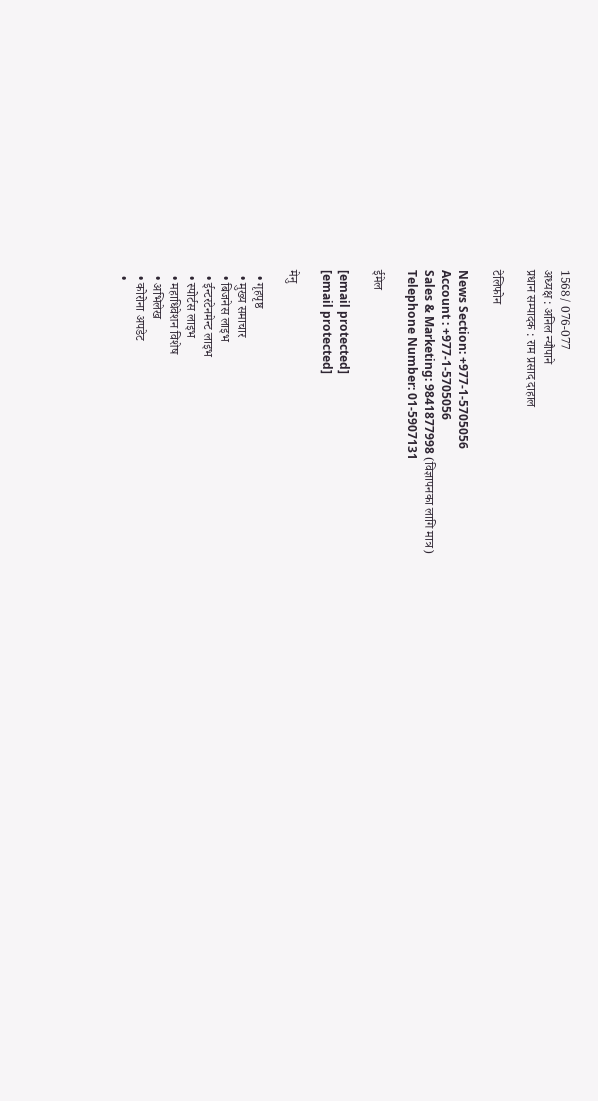1568/ 076-077
अध्यक्ष : अनिल न्यौपाने
प्रधान सम्पादक : राम प्रसाद दाहाल

टेलिफोन

News Section: +977-1-5705056
Account : +977-1-5705056
Sales & Marketing: 9841877998 (विज्ञापनका लागि मात्र)
Telephone Number: 01-5907131

ईमेल

[email protected]
[email protected]

मेनु

  • गृहपृष्ठ
  • मुख्य समाचार
  • बिजनेस लाइभ
  • ईन्टरटेनमेन्ट लाइभ
  • स्पोर्टस लाइभ
  • महाधिवेशन विशेष
  • अभिलेख
  • कोरोना अपडेट
  •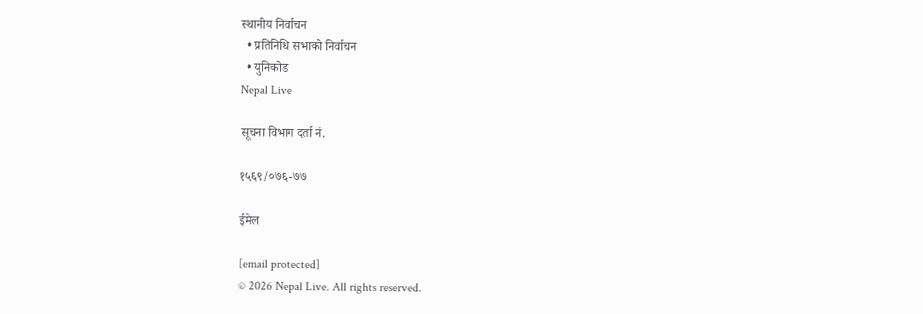स्थानीय निर्वाचन
  • प्रतिनिधि सभाको निर्वाचन
  • युनिकोड
Nepal Live

सूचना विभाग दर्ता नं.

१५६९/०७६-७७

ईमेल

[email protected]
© 2026 Nepal Live. All rights reserved.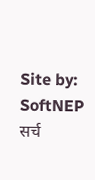Site by: SoftNEP
सर्च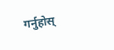गर्नुहोस्